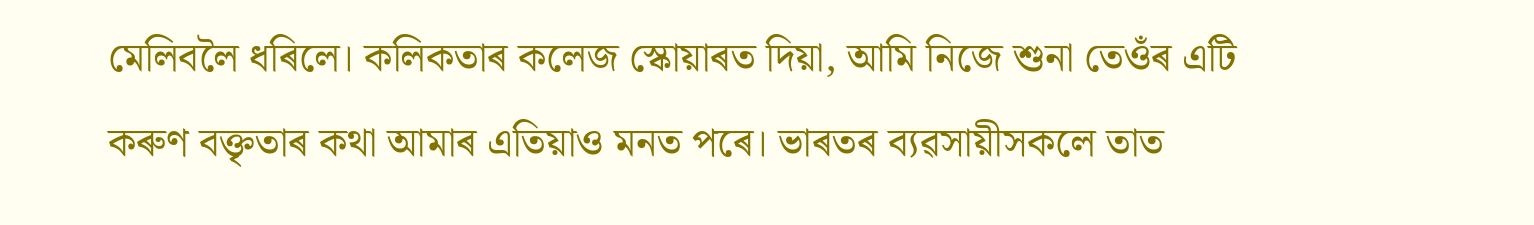মেলিবলৈ ধৰিলে। কলিকতাৰ কলেজ স্কোয়াৰত দিয়া, আমি নিজে শুনা তেওঁৰ এটি কৰুণ বক্তৃতাৰ কথা আমাৰ এতিয়াও মনত পৰে। ভাৰতৰ ব্যৱসায়ীসকলে তাত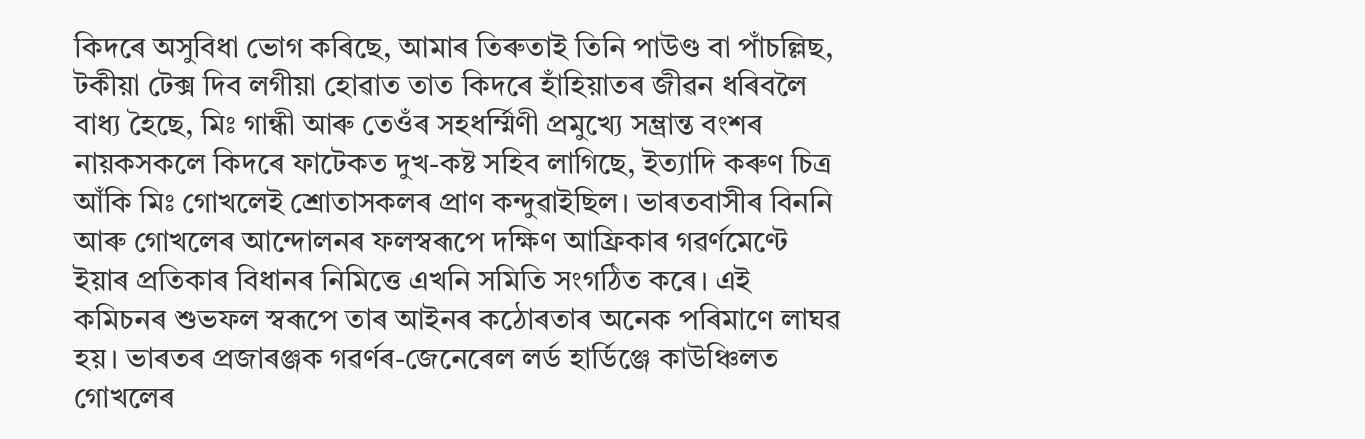কিদৰে অসুবিধা ভোগ কৰিছে, আমাৰ তিৰুতাই তিনি পাউণ্ড বা পাঁচল্লিছ, টকীয়া টেক্স দিব লগীয়া হোৱাত তাত কিদৰে হাঁহিয়াতৰ জীৱন ধৰিবলৈ বাধ্য হৈছে, মিঃ গান্ধী আৰু তেওঁৰ সহধৰ্ম্মিণী প্ৰমুখ্যে সম্ভ্ৰান্ত বংশৰ নায়কসকলে কিদৰে ফাটেকত দুখ-কষ্ট সহিব লাগিছে, ইত্যাদি কৰুণ চিত্ৰ আঁকি মিঃ গোখলেই শ্ৰোতাসকলৰ প্ৰাণ কন্দুৱাইছিল। ভাৰতবাসীৰ বিননি আৰু গোখলেৰ আন্দোলনৰ ফলস্বৰূপে দক্ষিণ আফ্ৰিকাৰ গৱৰ্ণমেণ্টে ইয়াৰ প্ৰতিকাৰ বিধানৰ নিমিত্তে এখনি সমিতি সংগঠিত কৰে। এই কমিচনৰ শুভফল স্বৰূপে তাৰ আইনৰ কঠোৰতাৰ অনেক পৰিমাণে লাঘৱ হয়। ভাৰতৰ প্ৰজাৰঞ্জক গৱৰ্ণৰ-জেনেৰেল লৰ্ড হাৰ্ডিঞ্জে কাউঞ্চিলত গোখলেৰ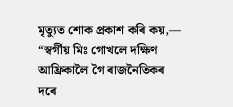মৃত্যুত শোক প্ৰকাশ কৰি কয়,— “স্বৰ্গীয় মিঃ গোখলে দক্ষিণ আফ্ৰিকালৈ গৈ ৰাজনৈতিকৰ দৰে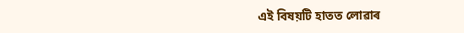এই বিষয়টি হাতত লোৱাৰ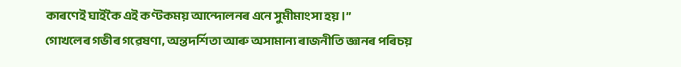কাৰণেই ঘাইকৈ এই কণ্টকময় আন্দোলনৰ এনে সুমীমাংসা হয়।”
গোখলেৰ গভীৰ গৱেষণা, অন্তদৰ্শিতা আৰু অসামান্য ৰাজনীতি জ্ঞানৰ পৰিচয়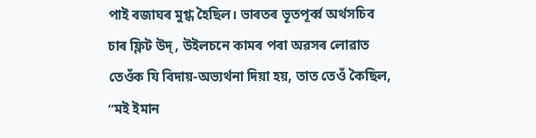পাই ৰজাঘৰ মুগ্ধ হৈছিল। ভাৰতৰ ভূতপূৰ্ব্ব অৰ্থসচিব চাৰ ফ্লিট উদ্, উইলচনে কামৰ পৰা অৱসৰ লোৱাত তেওঁক যি বিদায়-অভ্যৰ্থনা দিয়া হয়, তাত তেওঁ কৈছিল, ”মই ইমান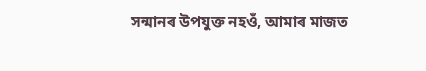সন্মানৰ উপযুক্ত নহওঁ, আমাৰ মাজত